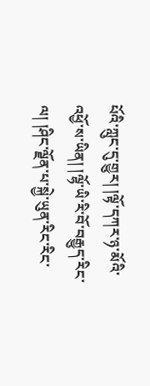པོའི་ཀླུང་དུ་གྱུར། །ལྟོ་དཀར་ཉ་མོའི་འཕྱོ་ས་ཡིན། །ལྷོ་ཡི་རི་བོ་བརྒྱུད་རིང་ལ། །ཤིང་ལྗོན་པ་སྐྱེ་ཡུན་རིང་རིང་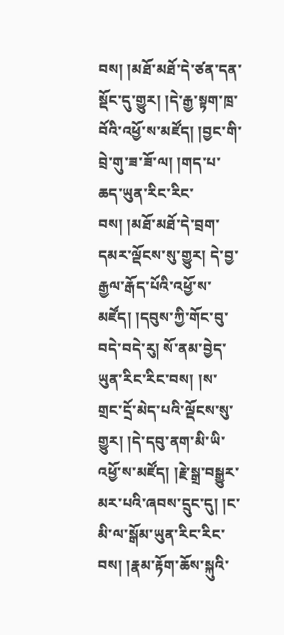བས། །མཐོ་མཐོ་དེ་ཙན་དན་སྡོང་དུ་གྱུར། །དེ་རྒྱ་སྟག་ཁྲ་བོའི་འཕྱོ་ས་མཛོད། །བྱང་གི་བྲེ་གུ་ཟ་ཟོ་ལ། །གད་པ་ཆད་ཡུན་རིང་རིང་བས། །མཐོ་མཐོ་དེ་བྲག་དམར་ལྡོངས་སུ་གྱུར། དེ་བྱ་རྒྱལ་རྒོད་པོའི་འཕྱོ་ས་མཛོད། །དབུས་ཀྱི་གོང་བུ་བདེ་བདེ་རུ། སོ་ནམ་བྱེད་ཡུན་རིང་རིང་བས། །ས་གྲང་དྲོ་མེད་པའི་ལྡོངས་སུ་གྱུར། །དེ་དབུ་ནག་མི་ཡི་འཕྱོ་ས་མཛོད། །རྗེ་སྒྲ་བསྒྱུར་མར་པའི་ཞབས་དྲུང་དུ། །ང་མི་ལ་སྒོམ་ཡུན་རིང་རིང་བས། །རྣམ་རྟོག་ཆོས་སྐུའི་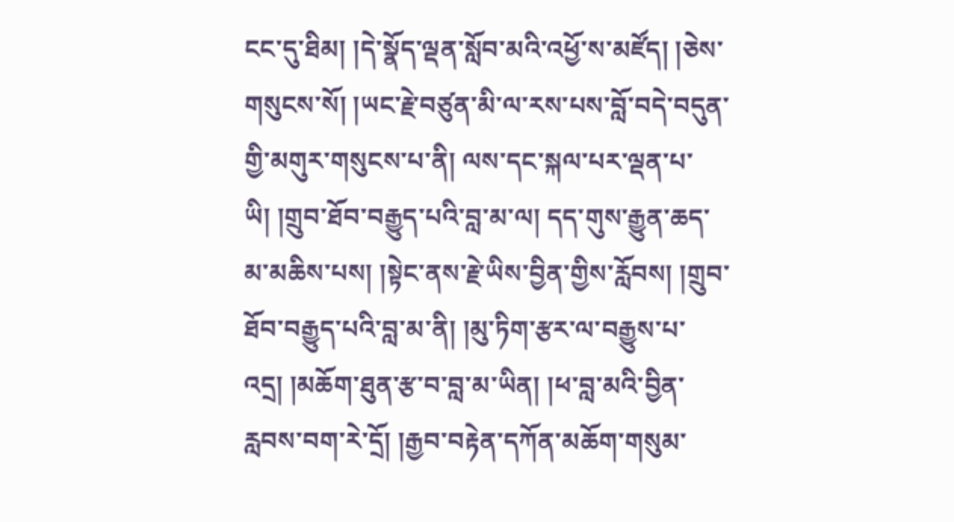ངང་དུ་ཐིམ། །དེ་སྣོད་ལྡན་སློབ་མའི་འཕྱོ་ས་མཛོད། །ཅེས་གསུངས་སོ། །ཡང་རྗེ་བཙུན་མི་ལ་རས་པས་བློ་བདེ་བདུན་གྱི་མགུར་གསུངས་པ་ནི། ལས་དང་སྐལ་པར་ལྡན་པ་ཡི། །གྲུབ་ཐོབ་བརྒྱུད་པའི་བླ་མ་ལ། དད་གུས་རྒྱུན་ཆད་མ་མཆིས་པས། །སྟེང་ནས་རྗེ་ཡིས་བྱིན་གྱིས་རློབས། །གྲུབ་ཐོབ་བརྒྱུད་པའི་བླ་མ་ནི། །མུ་ཏིག་རྩར་ལ་བརྒྱུས་པ་འདྲ། །མཆོག་ཐུན་རྩ་བ་བླ་མ་ཡིན། །ཕ་བླ་མའི་བྱིན་རླབས་བག་རེ་དྲོ། །རྒྱབ་བརྟེན་དཀོན་མཆོག་གསུམ་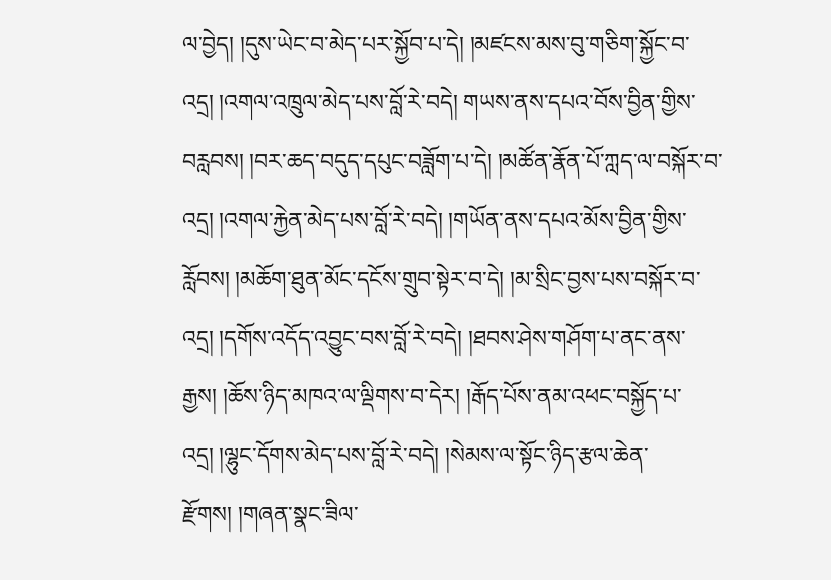ལ་བྱེད། །དུས་ཡེང་བ་མེད་པར་སྐྱོབ་པ་དེ། །མཛངས་མས་བུ་གཅིག་སྐྱོང་བ་འདྲ། །འགལ་འཁྲུལ་མེད་པས་བློ་རེ་བདེ། གཡས་ནས་དཔའ་བོས་བྱིན་གྱིས་བརླབས། །བར་ཆད་བདུད་དཔུང་བཟློག་པ་དེ། །མཚོན་རྣོན་པོ་ཀླད་ལ་བསྐོར་བ་འདྲ། །འགལ་རྐྱེན་མེད་པས་བློ་རེ་བདེ། །གཡོན་ནས་དཔའ་མོས་བྱིན་གྱིས་རློབས། །མཆོག་ཐུན་མོང་དངོས་གྲུབ་སྟེར་བ་དེ། །མ་སྲིང་བྱས་པས་བསྐོར་བ་འདྲ། །དགོས་འདོད་འབྱུང་བས་བློ་རེ་བདེ། །ཐབས་ཤེས་གཤོག་པ་ནང་ནས་རྒྱས། །ཆོས་ཉིད་མཁའ་ལ་ལྡིགས་བ་དེར། །རྒོད་པོས་ནམ་འཕང་བསྐྱོད་པ་འདྲ། །ལྷུང་དོགས་མེད་པས་བློ་རེ་བདེ། །སེམས་ལ་སྟོང་ཉིད་རྩལ་ཆེན་རྫོགས། །གཞན་སྣང་ཟིལ་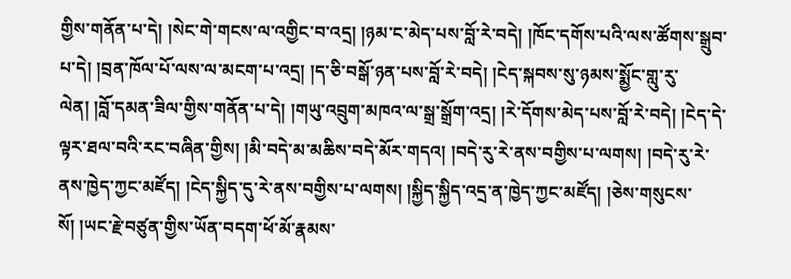གྱིས་གནོན་པ་དེ། །སེང་གེ་གངས་ལ་འགྱིང་བ་འདྲ། །ཉམ་ང་མེད་པས་བློ་རེ་བདེ། །ཁོང་དགོས་པའི་ལས་ཚོགས་སྒྲུབ་པ་དེ། །བྲན་ཁོལ་པོ་ལས་ལ་མངག་པ་འདྲ། །ད་ཅི་བསྒོ་ཉན་པས་བློ་རེ་བདེ། །ངེད་སྐབས་སུ་ཉམས་སྨྱོང་གླུ་རུ་ལེན། །བློ་དམན་ཟིལ་གྱིས་གནོན་པ་དེ། །གཡུ་འབྲུག་མཁའ་ལ་སྒྲ་སྒྲོག་འདྲ། །རེ་དོགས་མེད་པས་བློ་རེ་བདེ། །ངེད་དེ་ལྟར་ཐལ་བའི་རང་བཞིན་གྱིས། །མི་བདེ་མ་མཆིས་བདེ་མོར་གདའ། །བདེ་རུ་རེ་ནས་བགྱིས་པ་ལགས། །བདེ་རུ་རེ་ནས་ཁྱེད་ཀྱང་མཛོད། །ངེད་སྐྱིད་དུ་རེ་ནས་བགྱིས་པ་ལགས། །སྐྱིད་སྐྱིད་འདྲ་ན་ཁྱེད་ཀྱང་མཛོད། །ཅེས་གསུངས་སོ། །ཡང་རྗེ་བཙུན་གྱིས་ཡོན་བདག་ཕོ་མོ་རྣམས་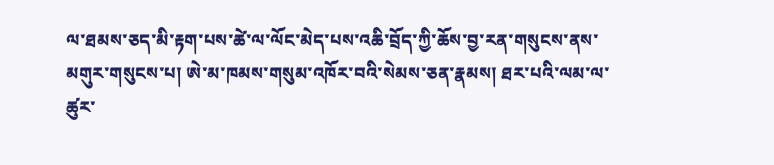ལ་ཐམས་ཅད་མི་རྟག་པས་ཚེ་ལ་ལོང་མེད་པས་འཆི་བྲོད་ཀྱི་ཆོས་བྱ་རན་གསུངས་ནས་མགུར་གསུངས་པ། ཨེ་མ་ཁམས་གསུམ་འཁོར་བའི་སེམས་ཅན་རྣམས། ཐར་པའི་ལམ་ལ་ཚུར་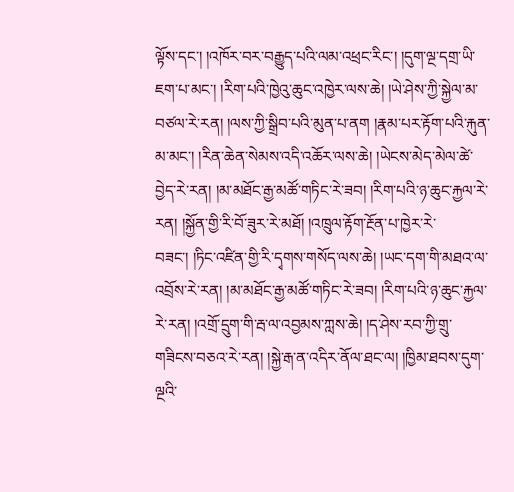ལྟོས་དང་། །འཁོར་བར་བརྒྱུད་པའི་ལམ་འཕྲང་རིང་། །དུག་ལྔ་དགྲ་ཡི་ཇག་པ་མང་། །རིག་པའི་ཁྱེའུ་ཆུང་འཁྱེར་ལས་ཆེ། །ཡེ་ཤེས་ཀྱི་སྐྱེལ་མ་བཙལ་རེ་རན། །ལས་ཀྱི་སྒྲིབ་པའི་མུན་པ་ནག །རྣམ་པར་རྟོག་པའི་རྐུན་མ་མང་། །རིན་ཆེན་སེམས་འདི་འཆོར་ལས་ཆེ། །ཡེངས་མེད་མེལ་ཚེ་བྱེད་རེ་རན། །མ་མཐོང་རྒྱ་མཚོ་གཏིང་རེ་ཟབ། །རིག་པའི་ཉ་ཆུང་རྐྱལ་རེ་རན། །སྐྱོན་གྱི་རི་བོ་ཟུར་རེ་མཐོ། །འཁྲུལ་རྟོག་རྔོན་པ་ཁྱེར་རེ་བཟང་། །ཏིང་འཛིན་གྱི་རི་དྭགས་གསོད་ལས་ཆེ། །ཡང་དག་གི་མཐའ་ལ་འབྲོས་རེ་རན། །མ་མཐོང་རྒྱ་མཚོ་གཏིང་རེ་ཟབ། །རིག་པའི་ཉ་ཆུང་རྐྱལ་རེ་རན། །འགྲོ་དྲུག་གི་རྦ་ལ་འབྱམས་ཀླས་ཆེ། །ད་ཤེས་རབ་ཀྱི་གྲུ་གཟིངས་བཅའ་རེ་རན། །སྐྱེ་རྒ་ན་འདིར་ནོལ་ཐང་ལ། །ཁྱིམ་ཐབས་དུག་ལྔའི་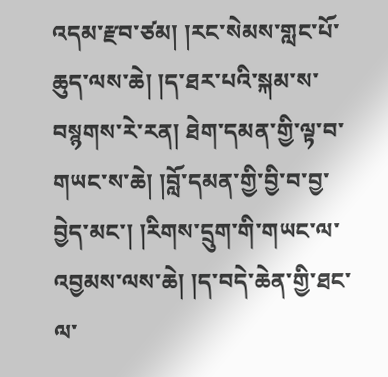འདམ་རྫབ་ཙམ། །རང་སེམས་གླང་པོ་ཆུད་ལས་ཆེ། །ད་ཐར་པའི་སྐམ་ས་བསྙགས་རེ་རན། ཐེག་དམན་གྱི་ལྟ་བ་གཡང་ས་ཆེ། །བློ་དམན་གྱི་བྱི་བ་བྱ་བྱེད་མང་། །རིགས་དྲུག་གི་གཡང་ལ་འབྱམས་ལས་ཆེ། །ད་བདེ་ཆེན་གྱི་ཐང་ལ་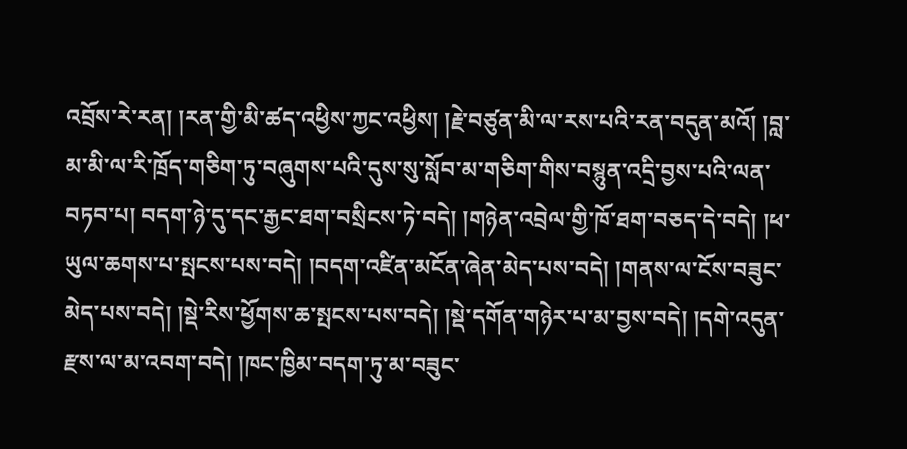འབྲོས་རེ་རན། །རན་གྱི་མི་ཚད་འཕྱིས་ཀྱང་འཕྱིས། །རྗེ་བཙུན་མི་ལ་རས་པའི་རན་བདུན་མའོ། །བླ་མ་མི་ལ་རི་ཁྲོད་གཅིག་ཏུ་བཞུགས་པའི་དུས་སུ་སློབ་མ་གཅིག་གིས་བསྙུན་འདྲི་བྱས་པའི་ལན་བཏབ་པ། བདག་ཉེ་དུ་དང་རྒྱང་ཐག་བསྲིངས་ཏེ་བདེ། །གཉེན་འབྲེལ་གྱི་ཁོ་ཐག་བཅད་དེ་བདེ། །ཕ་ཡུལ་ཆགས་པ་སྤངས་པས་བདེ། །བདག་འཛིན་མངོན་ཞེན་མེད་པས་བདེ། །གནས་ལ་ངོས་བཟུང་མེད་པས་བདེ། །སྡེ་རིས་ཕྱོགས་ཆ་སྤངས་པས་བདེ། །སྡེ་དགོན་གཉེར་པ་མ་བྱས་བདེ། །དགེ་འདུན་རྫས་ལ་མ་འབག་བདེ། །ཁང་ཁྱིམ་བདག་ཏུ་མ་བཟུང་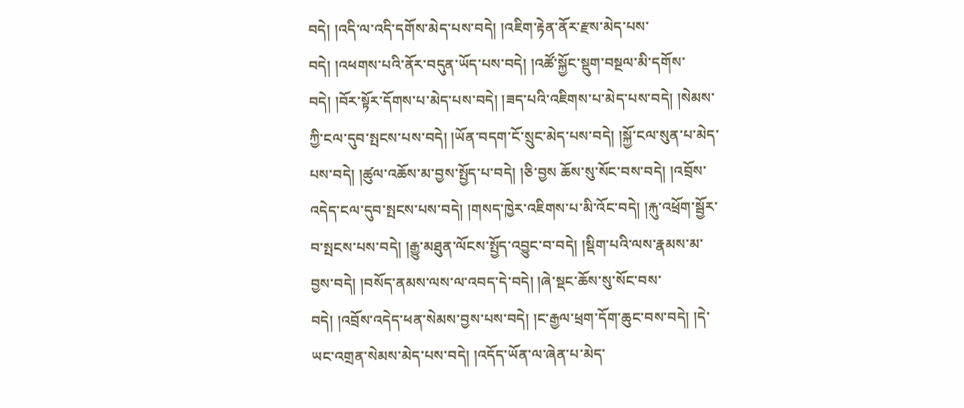བདེ། །འདི་ལ་འདི་དགོས་མེད་པས་བདེ། །འཇིག་རྟེན་ནོར་རྫས་མེད་པས་བདེ། །འཕགས་པའི་ནོར་བདུན་ཡོད་པས་བདེ། །འཚོ་སྐྱོང་སྡུག་བསྔལ་མི་དགོས་བདེ། །བོར་སྟོར་དོགས་པ་མེད་པས་བདེ། །ཟད་པའི་འཇིགས་པ་མེད་པས་བདེ། །སེམས་ཀྱི་ངལ་དུབ་སྤངས་པས་བདེ། །ཡོན་བདག་ངོ་སྲུང་མེད་པས་བདེ། །སྐྱོ་ངལ་སུན་པ་མེད་པས་བདེ། །ཚུལ་འཆོས་མ་བྱས་སྤྱོད་པ་བདེ། །ཅི་བྱས ཆོས་སུ་སོང་བས་བདེ། །འབྲོས་འདེད་ངལ་དུབ་སྤངས་པས་བདེ། །གསད་ཁྱེར་འཇིགས་པ་མི་འོང་བདེ། །རྐུ་འཕྲོག་སྦྱོར་བ་སྤངས་པས་བདེ། །རྒྱུ་མཐུན་ལོངས་སྤྱོད་འབྱུང་བ་བདེ། །སྡིག་པའི་ལས་རྣམས་མ་བྱས་བདེ། །བསོད་ནམས་ལས་ལ་འབད་དེ་བདེ། །ཞེ་སྡང་ཆོས་སུ་སོང་བས་བདེ། །འབྲོས་འདེད་ཕན་སེམས་བྱས་པས་བདེ། །ང་རྒྱལ་ཕྲག་དོག་ཆུང་བས་བདེ། །དེ་ཡང་འགྲན་སེམས་མེད་པས་བདེ། །འདོད་ཡོན་ལ་ཞེན་པ་མེད་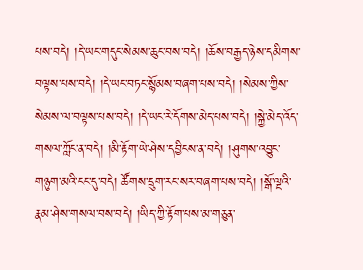པས་བདེ། །དེ་ཡང་གདུང་སེམས་ཆུང་བས་བདེ། །ཆོས་བརྒྱད་ཉེས་དམིགས་བལྟས་པས་བདེ། །དེ་ཡང་བཏང་སྙོམས་བཞག་པས་བདེ། །སེམས་ཀྱིས་སེམས་ལ་བལྟས་པས་བདེ། །དེ་ཡང་རེ་དོགས་མེད་པས་བདེ། །སྐྱེ་མེད་འོད་གསལ་ཀློང་ན་བདེ། །མི་རྟོག་ཡེ་ཤེས་དབྱིངས་ན་བདེ། །ཤུགས་འབྱུང་གཉུག་མའི་ངང་དུ་བདེ། ཚོགས་དྲུག་རང་སར་བཞག་པས་བདེ། །སྒོ་ལྔའི་རྣམ་ཤེས་གསལ་བས་བདེ། །ཡིད་ཀྱི་རྟོག་པས་མ་གཅུན་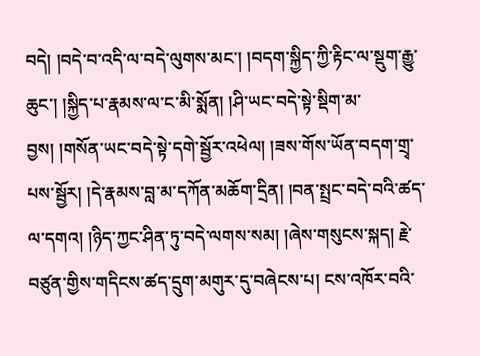བདེ། །བདེ་བ་འདི་ལ་བདེ་ལུགས་མང་། །བདག་སྐྱིད་ཀྱི་རྟིང་ལ་སྡུག་རྒྱུ་ཆུང་། །སྐྱིད་པ་རྣམས་ལ་ང་མི་སྨོན། །ཤི་ཡང་བདེ་སྟེ་སྡིག་མ་བྱས། །གསོན་ཡང་བདེ་སྟེ་དགེ་སྦྱོར་འཕེལ། །ཟས་གོས་ཡོན་བདག་གྲྭ་པས་སྦྱོར། །དེ་རྣམས་བླ་མ་དཀོན་མཆོག་དྲིན། །བན་སྤྲང་བདེ་བའི་ཚད་ལ་དགའ། །ཉིད་ཀྱང་ཤིན་ཏུ་བདེ་ལགས་སམ། །ཞེས་གསུངས་སྐད། རྗེ་བཙུན་གྱིས་གདིངས་ཚད་དྲུག་མགུར་དུ་བཞེངས་པ། ངས་འཁོར་བའི་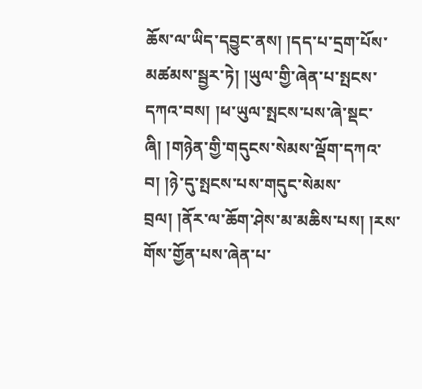ཆོས་ལ་ཡིད་དབྱུང་ནས། །དད་པ་དྲག་པོས་མཚམས་སྦྱར་ཏེ། །ཡུལ་གྱི་ཞེན་པ་སྤངས་དཀའ་བས། །ཕ་ཡུལ་སྤངས་པས་ཞེ་སྡང་ཞི། །གཉེན་གྱི་གདུངས་སེམས་ལྡོག་དཀའ་བ། །ཉེ་དུ་སྤངས་པས་གདུང་སེམས་བྲལ། །ནོར་ལ་ཆོག་ཤེས་མ་མཆིས་པས། །རས་གོས་གྱོན་པས་ཞེན་པ་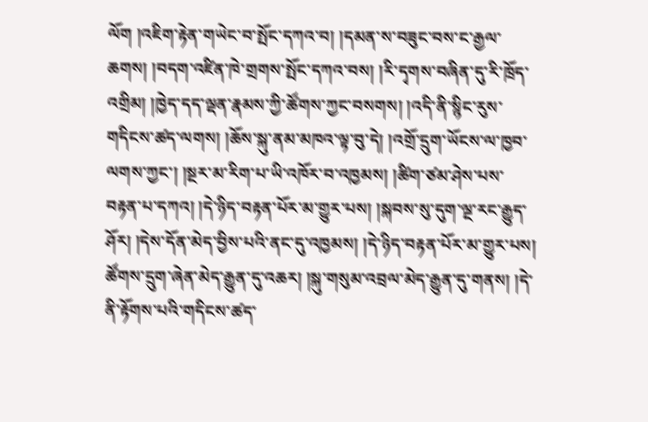ལོག །འཇིག་རྟེན་གཡེང་བ་སྤོང་དཀའ་བ། །དམན་ས་བཟུང་བས་ང་རྒྱལ་ཆགས། །བདག་འཛིན་ཁེ་གྲགས་སྤོང་དཀའ་བས། །རི་དྭགས་བཞིན་དུ་རི་ཁྲོད་འགྲིམ། །ཁྱེད་དད་ལྡན་རྣམས་ཀྱི་ཚོགས་ཀྱང་བསགས། །འདི་ནི་སྙིང་རུས་གདིངས་ཚད་ལགས། །ཆོས་སྐུ་ནམ་མཁའ་ལྟ་བུ་དེ། །འགྲོ་དྲུག་ཡོངས་ལ་ཁྱབ་ལགས་ཀྱང་། །སྔར་མ་རིག་པ་ཡི་འཁོར་བ་འཁྱམས། །ཚིག་ཙམ་ཤེས་པས་བརྟན་པ་དཀའ། །དེ་ཉིད་བརྟན་པོར་མ་གྱུར་པས། །སྐབས་སུ་དུག་ལྔ་རང་རྒྱུད་ཤོར། །དེས་དོན་མེད་བྱིས་པའི་ནང་དུ་འཁྱམས། །དེ་ཉིད་བརྟན་པོར་མ་གྱུར་པས། ཚོགས་དྲུག་ཞེན་མེད་རྒྱུན་དུ་འཆར། །སྐུ་གསུམ་འབྲལ་མེད་རྒྱུན་དུ་གནས། །དེ་ནི་རྟོགས་པའི་གདིངས་ཚད་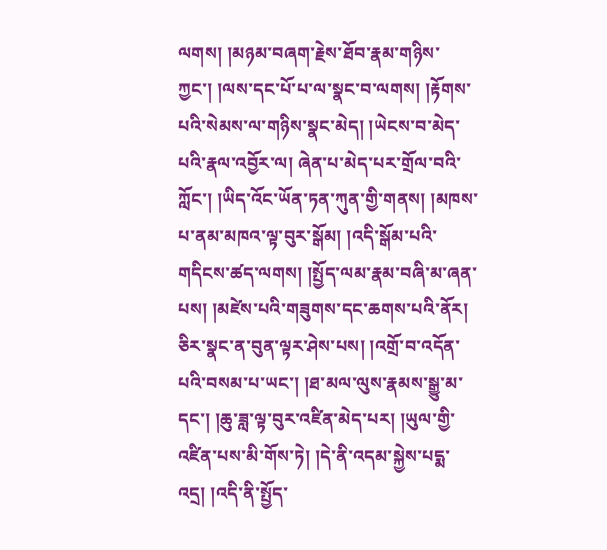ལགས། །མཉམ་བཞག་རྗེས་ཐོབ་རྣམ་གཉིས་ཀྱང་། །ལས་དང་པོ་པ་ལ་སྣང་བ་ལགས། །རྟོགས་པའི་སེམས་ལ་གཉིས་སྣང་མེད། །ཡེངས་བ་མེད་པའི་རྣལ་འབྱོར་ལ། ཞེན་པ་མེད་པར་གྲོལ་བའི་ཀློང་། །ཡིད་འོང་ཡོན་ཏན་ཀུན་གྱི་གནས། །མཁས་པ་ནམ་མཁའ་ལྟ་བུར་སྒོམ། །འདི་སྒོམ་པའི་གདིངས་ཚད་ལགས། །སྤྱོད་ལམ་རྣམ་བཞི་མ་ཞན་པས། །མཛེས་པའི་གཟུགས་དང་ཆགས་པའི་ནོར། ཅིར་སྣང་ན་བུན་ལྟར་ཤེས་པས། །འགྲོ་བ་འདོན་པའི་བསམ་པ་ཡང་། །ཐ་མལ་ལུས་རྣམས་སྒྱུ་མ་དང་། །ཆུ་ཟླ་ལྟ་བུར་འཛིན་མེད་པར། །ཡུལ་གྱི་འཛིན་པས་མི་གོས་ཏེ། །དེ་ནི་འདམ་སྐྱེས་པདྨ་འདྲ། །འདི་ནི་སྤྱོད་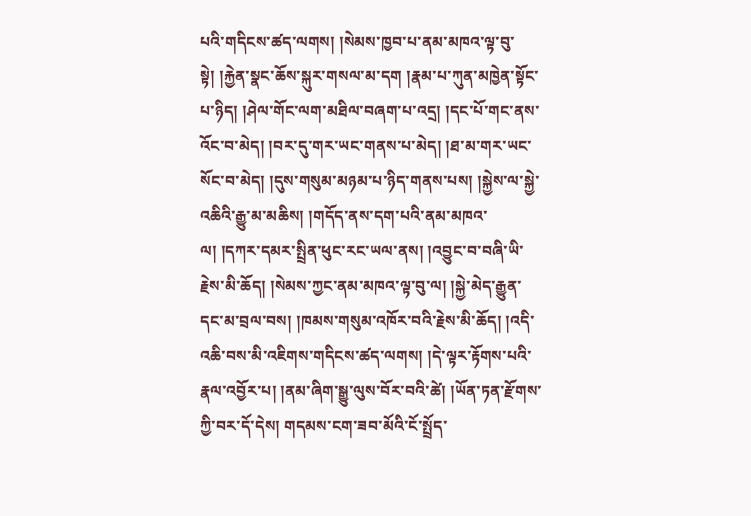པའི་གདིངས་ཚད་ལགས། །སེམས་ཁྱབ་པ་ནམ་མཁའ་ལྟ་བུ་སྟེ། །རྐྱེན་སྣང་ཆོས་སྐུར་གསལ་མ་དག །རྣམ་པ་ཀུན་མཁྱེན་སྟོང་པ་ཉིད། །ཤེལ་གོང་ལག་མཐིལ་བཞག་པ་འདྲ། །དང་པོ་གང་ནས་འོང་བ་མེད། །བར་དུ་གར་ཡང་གནས་པ་མེད། །ཐ་མ་གར་ཡང་སོང་བ་མེད། །དུས་གསུམ་མཉམ་པ་ཉིད་གནས་པས། །སྐྱེས་ལ་སྐྱེ་འཆིའི་རྒྱུ་མ་མཆིས། །གདོད་ནས་དག་པའི་ནམ་མཁའ་ལ། །དཀར་དམར་སྤྲིན་ཕུང་རང་ཡལ་ནས། །འབྱུང་བ་བཞི་ཡི་རྗེས་མི་ཆོད། །སེམས་ཀྱང་ནམ་མཁའ་ལྟ་བུ་ལ། །སྐྱེ་མེད་རྒྱུན་དང་མ་བྲལ་བས། །ཁམས་གསུམ་འཁོར་བའི་རྗེས་མི་ཆོད། །འདི་འཆི་བས་མི་འཇིགས་གདིངས་ཚད་ལགས། །དེ་ལྟར་རྟོགས་པའི་རྣལ་འབྱོར་པ། །ནམ་ཞིག་སྒྱུ་ལུས་བོར་བའི་ཚེ། །ཡོན་ཏན་རྫོགས་ཀྱི་བར་དོ་དེས། གདམས་ངག་ཟབ་མོའི་ངོ་སྤྲོད་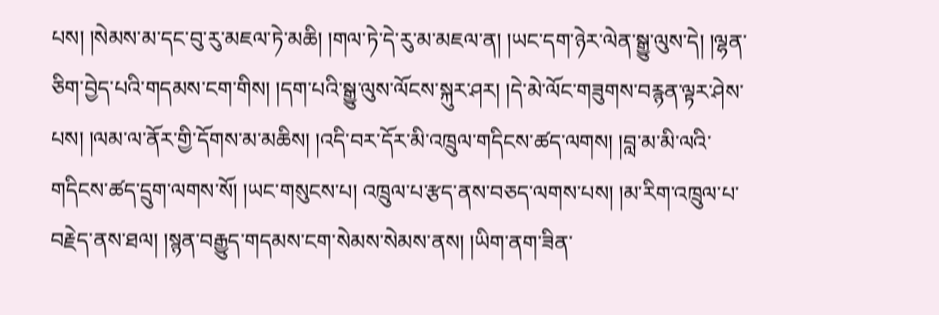པས། །སེམས་མ་དང་བུ་རུ་མཇལ་ཏེ་མཆི། །གལ་ཏེ་དེ་རུ་མ་མཇལ་ན། །ཡང་དག་ཉེར་ལེན་སྒྱུ་ལུས་དེ། །ལྷན་ཅིག་བྱེད་པའི་གདམས་ངག་གིས། །དག་པའི་སྒྱུ་ལུས་ལོངས་སྐུར་ཤར། །དེ་མེ་ལོང་གཟུགས་བརྙན་ལྟར་ཤེས་པས། །ལམ་ལ་ནོར་གྱི་དོགས་མ་མཆིས། །འདི་བར་དོར་མི་འཁྲུལ་གདིངས་ཚད་ལགས། །བླ་མ་མི་ལའི་གདིངས་ཚད་དྲུག་ལགས་སོ། །ཡང་གསུངས་པ། འཁྲུལ་པ་རྩད་ནས་བཅད་ལགས་པས། །མ་རིག་འཁྲུལ་པ་བརྗེད་ནས་ཐལ། །སྙན་བརྒྱུད་གདམས་ངག་སེམས་སེམས་ནས། །ཡིག་ནག་ཟིན་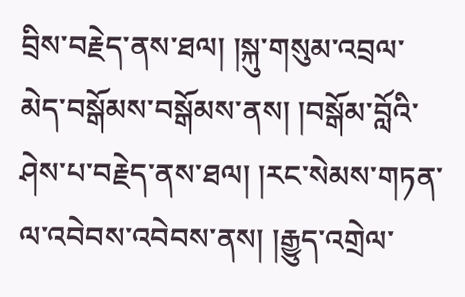བྲིས་བརྗེད་ནས་ཐལ། །སྐུ་གསུམ་འབྲལ་མེད་བསྒོམས་བསྒོམས་ནས། །བསྒོམ་བློའི་ཤེས་པ་བརྗེད་ནས་ཐལ། །རང་སེམས་གཏན་ལ་འབེབས་འབེབས་ནས། །རྒྱུད་འགྲེལ་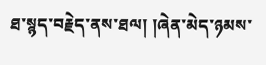ཐ་སྙད་བརྗེད་ནས་ཐལ། །ཞེན་མེད་ཉམས་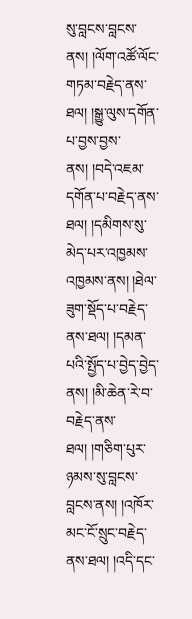སུ་བླངས་བླངས་ནས། །ལོག་འཚོ་ལོང་གཏམ་བརྗེད་ནས་ཐལ། །སྒྱུ་ལུས་དགོན་པ་བྱས་བྱས་ནས། །བདེ་འཇམ་དགོན་པ་བརྗེད་ནས་ཐལ། །དམིགས་སུ་མེད་པར་འཁྱམས་འཁྱམས་ནས། །ཐེལ་ཟུག་སྡོད་པ་བརྗེད་ནས་ཐལ། །དམན་པའི་སྤྱོད་པ་བྱེད་བྱེད་ནས། །མི་ཆེན་རེ་བ་བརྗེད་ནས་ཐལ། །གཅིག་པུར་ཉམས་སུ་བླངས་བླངས་ནས། །འཁོར་མང་ངོ་སྲུང་བརྗེད་ནས་ཐལ། །འདི་དང་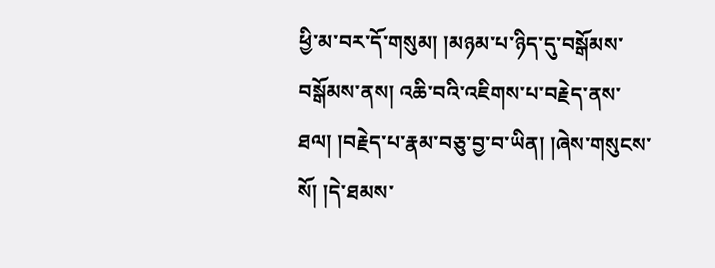ཕྱི་མ་བར་དོ་གསུམ། །མཉམ་པ་ཉིད་དུ་བསྒོམས་བསྒོམས་ནས། འཆི་བའི་འཇིགས་པ་བརྗེད་ནས་ཐལ། །བརྗེད་པ་རྣམ་བཅུ་བྱ་བ་ཡིན། །ཞེས་གསུངས་སོ། །དེ་ཐམས་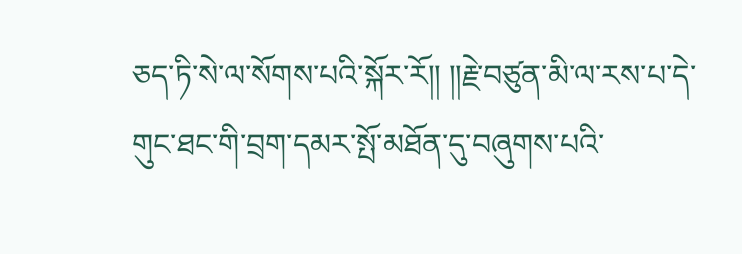ཅད་ཏི་སེ་ལ་སོགས་པའི་སྐོར་རོ།། །།རྗེ་བཙུན་མི་ལ་རས་པ་དེ་གུང་ཐང་གི་བྲག་དམར་སྤོ་མཐོན་དུ་བཞུགས་པའི་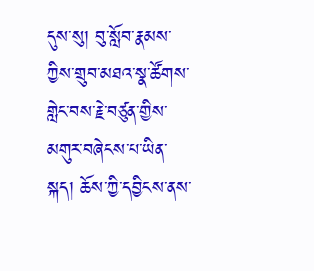དུས་སུ། བུ་སློབ་རྣམས་ཀྱིས་གྲུབ་མཐའ་སྣ་ཚོགས་གླེང་བས་རྗེ་བཙུན་གྱིས་མགུར་བཞེངས་པ་ཡིན་སྐད། ཆོས་ཀྱི་དབྱིངས་ནས་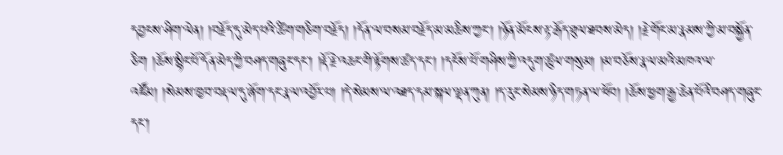དབྱངས་ཤིག་ལེན། །བརྗོད་དུ་མེད་པའི་ཚིག་གཅིག་བརྗོད། །དོན་ལ་བསམ་བརྗོད་མ་མཆིས་ཀྱང་། །ཉོན་མོངས་རྟ་རྒོད་ཐུལ་ཐབས་མེད། །རྗེ་གོང་མ་རྣམས་ཀྱི་མ་བསྐྱོན་ཅིག །ཆོས་སྙིང་པོ་དོན་མེད་ཀྱི་བཤད་གཞུང་དང་། །རྡོ་རྗེ་འཆང་གི་རྟོགས་ཚད་དང་། །དངོས་པོ་གཤིས་ཀྱི་འདུག་ཚུལ་གསུམ། །མ་བཅོས་རྣལ་མའི་མཁའ་ལ་འཛོམ། །སེམས་ཁྱབ་བརྡལ་དུ་ཞོག་དང་རྣལ་འབྱོར་པ། །དེ་སེམས་ལ་འཐད་དམ་སྐལ་ལྡན་ཀུན། །ད་རུང་སེམས་ཉིད་གཏན་ལ་ཕོབ། །ཆོས་ཕྱག་རྒྱ་ཆེན་པོའི་བཤད་གཞུང་དང་།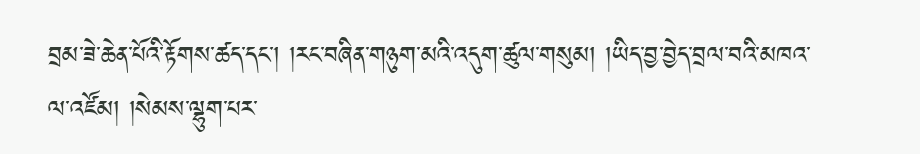བྲམ་ཟེ་ཆེན་པོའི་རྟོགས་ཚད་དང་། །རང་བཞིན་གཉུག་མའི་འདུག་ཚུལ་གསུམ། །ཡིད་བྱ་བྱེད་བྲལ་བའི་མཁའ་ལ་འཛོམ། །སེམས་ལྷུག་པར་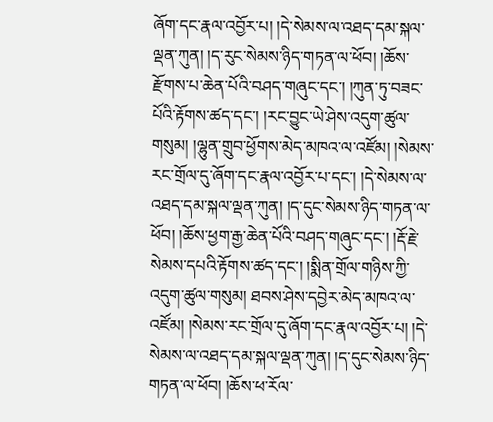ཞོག་དང་རྣལ་འབྱོར་པ། །དེ་སེམས་ལ་འཐད་དམ་སྐལ་ལྡན་ཀུན། །ད་རུང་སེམས་ཉིད་གཏན་ལ་ཕོབ། །ཆོས་རྫོགས་པ་ཆེན་པོའི་བཤད་གཞུང་དང་། །ཀུན་ཏུ་བཟང་པོའི་རྟོགས་ཚད་དང་། །རང་བྱུང་ཡེ་ཤེས་འདུག་ཚུལ་གསུམ། །ལྷུན་གྲུབ་ཕྱོགས་མེད་མཁའ་ལ་འཛོམ། །སེམས་རང་གྲོལ་དུ་ཞོག་དང་རྣལ་འབྱོར་པ་དང་། །དེ་སེམས་ལ་འཐད་དམ་སྐལ་ལྡན་ཀུན། །ད་དུང་སེམས་ཉིད་གཏན་ལ་ཕོབ། །ཆོས་ཕྱག་རྒྱ་ཆེན་པོའི་བཤད་གཞུང་དང་། །རྡོ་རྗེ་སེམས་དཔའི་རྟོགས་ཚད་དང་། །སྨིན་གྲོལ་གཉིས་ཀྱི་འདུག་ཚུལ་གསུམ། ཐབས་ཤེས་དབྱེར་མེད་མཁའ་ལ་འཛོམ། །སེམས་རང་གྲོལ་དུ་ཞོག་དང་རྣལ་འབྱོར་པ། །དེ་སེམས་ལ་འཐད་དམ་སྐལ་ལྡན་ཀུན། །ད་དུང་སེམས་ཉིད་གཏན་ལ་ཕོབ། །ཆོས་ཕ་རོལ་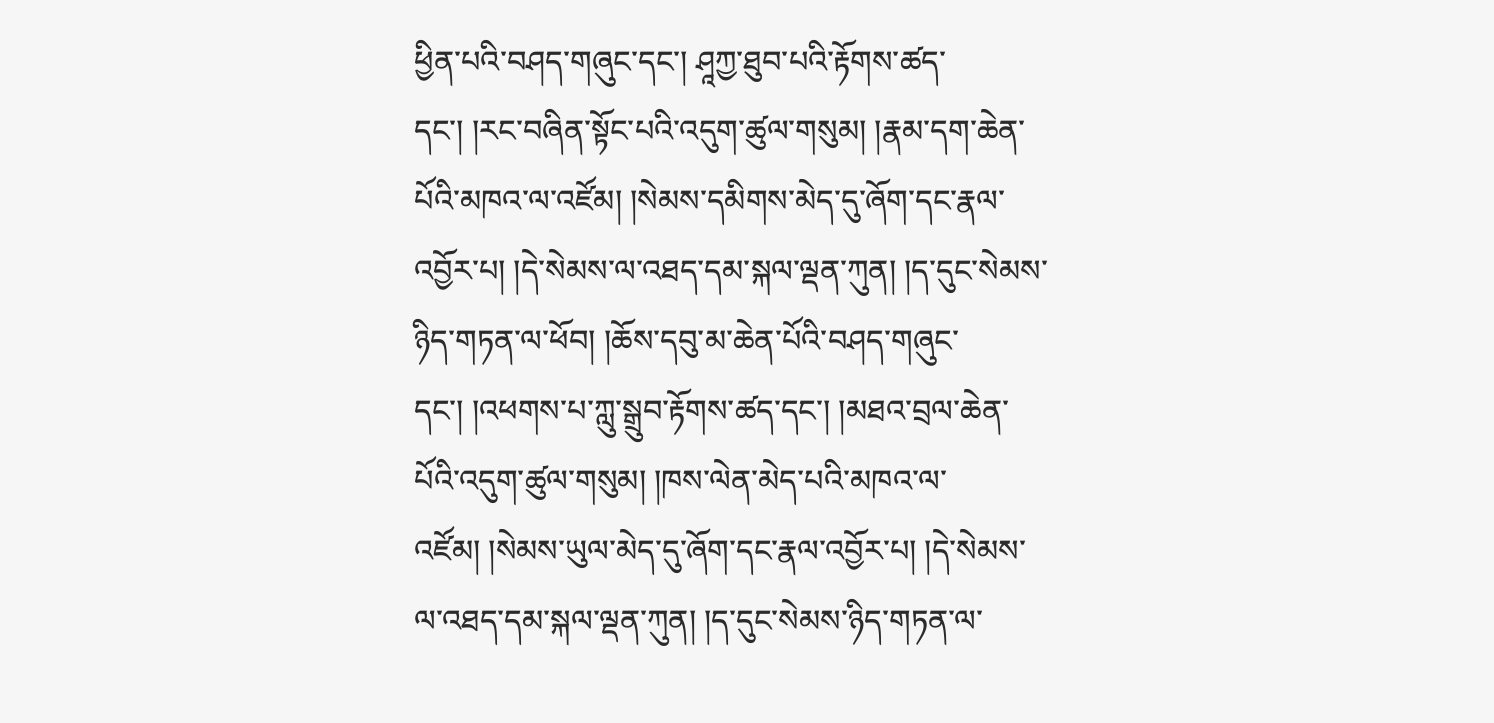ཕྱིན་པའི་བཤད་གཞུང་དང་། ཤཱཀྱ་ཐུབ་པའི་རྟོགས་ཚད་དང་། །རང་བཞིན་སྟོང་པའི་འདུག་ཚུལ་གསུམ། །རྣམ་དག་ཆེན་པོའི་མཁའ་ལ་འཛོམ། །སེམས་དམིགས་མེད་དུ་ཞོག་དང་རྣལ་འབྱོར་པ། །དེ་སེམས་ལ་འཐད་དམ་སྐལ་ལྡན་ཀུན། །ད་དུང་སེམས་ཉིད་གཏན་ལ་ཕོབ། །ཆོས་དབུ་མ་ཆེན་པོའི་བཤད་གཞུང་དང་། །འཕགས་པ་ཀླུ་སྒྲུབ་རྟོགས་ཚད་དང་། །མཐའ་བྲལ་ཆེན་པོའི་འདུག་ཚུལ་གསུམ། །ཁས་ལེན་མེད་པའི་མཁའ་ལ་འཛོམ། །སེམས་ཡུལ་མེད་དུ་ཞོག་དང་རྣལ་འབྱོར་པ། །དེ་སེམས་ལ་འཐད་དམ་སྐལ་ལྡན་ཀུན། །ད་དུང་སེམས་ཉིད་གཏན་ལ་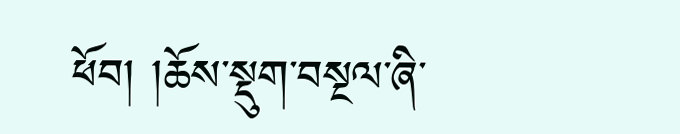ཕོབ། །ཆོས་སྡུག་བསྔལ་ཞི་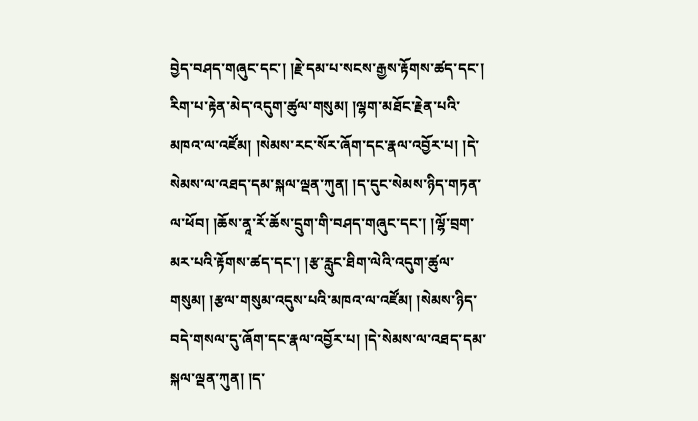བྱེད་བཤད་གཞུང་དང་། །རྗེ་དམ་པ་སངས་རྒྱས་རྟོགས་ཚད་དང་། རིག་པ་རྟེན་མེད་འདུག་ཚུལ་གསུམ། །ལྷག་མཐོང་རྗེན་པའི་མཁའ་ལ་འཛོམ། །སེམས་རང་སོར་ཞོག་དང་རྣལ་འབྱོར་པ། །དེ་སེམས་ལ་འཐད་དམ་སྐལ་ལྡན་ཀུན། །ད་དུང་སེམས་ཉིད་གཏན་ལ་ཕོབ། །ཆོས་ནཱ་རོ་ཆོས་དྲུག་གི་བཤད་གཞུང་དང་། །ལྷོ་བྲག་མར་པའི་རྟོགས་ཚད་དང་། །རྩ་རླུང་ཐིག་ལེའི་འདུག་ཚུལ་གསུམ། །རྩལ་གསུམ་འདུས་པའི་མཁའ་ལ་འཛོམ། །སེམས་ཉིད་བདེ་གསལ་དུ་ཞོག་དང་རྣལ་འབྱོར་པ། །དེ་སེམས་ལ་འཐད་དམ་སྐལ་ལྡན་ཀུན། །ད་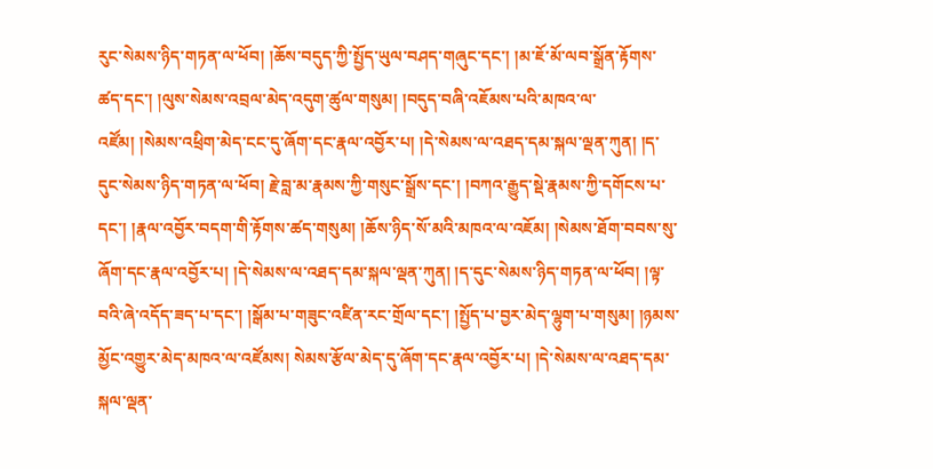རུང་སེམས་ཉིད་གཏན་ལ་ཕོབ། །ཆོས་བདུད་ཀྱི་སྤྱོད་ཡུལ་བཤད་གཞུང་དང་། །མ་ཇོ་མོ་ལབ་སྒྲོན་རྟོགས་ཚད་དང་། །ལུས་སེམས་འབྲལ་མེད་འདུག་ཚུལ་གསུམ། །བདུད་བཞི་འཇོམས་པའི་མཁའ་ལ་འཛོམ། །སེམས་འཕྲིག་མེད་ངང་དུ་ཞོག་དང་རྣལ་འབྱོར་པ། །དེ་སེམས་ལ་འཐད་དམ་སྐལ་ལྡན་ཀུན། །ད་དུང་སེམས་ཉིད་གཏན་ལ་ཕོབ། རྗེ་བླ་མ་རྣམས་ཀྱི་གསུང་སྒྲོས་དང་། །བཀའ་རྒྱུད་སྡེ་རྣམས་ཀྱི་དགོངས་པ་དང་། །རྣལ་འབྱོར་བདག་གི་རྟོགས་ཚད་གསུམ། །ཆོས་ཉིད་སོ་མའི་མཁའ་ལ་འཇོམ། །སེམས་ཐོག་བབས་སུ་ཞོག་དང་རྣལ་འབྱོར་པ། །དེ་སེམས་ལ་འཐད་དམ་སྐལ་ལྡན་ཀུན། །ད་དུང་སེམས་ཉིད་གཏན་ལ་ཕོབ། །ལྟ་བའི་ཞེ་འདོད་ཟད་པ་དང་། །སྒོམ་པ་གཟུང་འཛིན་རང་གྲོལ་དང་། །སྤྱོད་པ་བྱར་མེད་ལྷུག་པ་གསུམ། །ཉམས་མྱོང་འགྱུར་མེད་མཁའ་ལ་འཛོམས། སེམས་རྩོལ་མེད་དུ་ཞོག་དང་རྣལ་འབྱོར་པ། །དེ་སེམས་ལ་འཐད་དམ་སྐལ་ལྡན་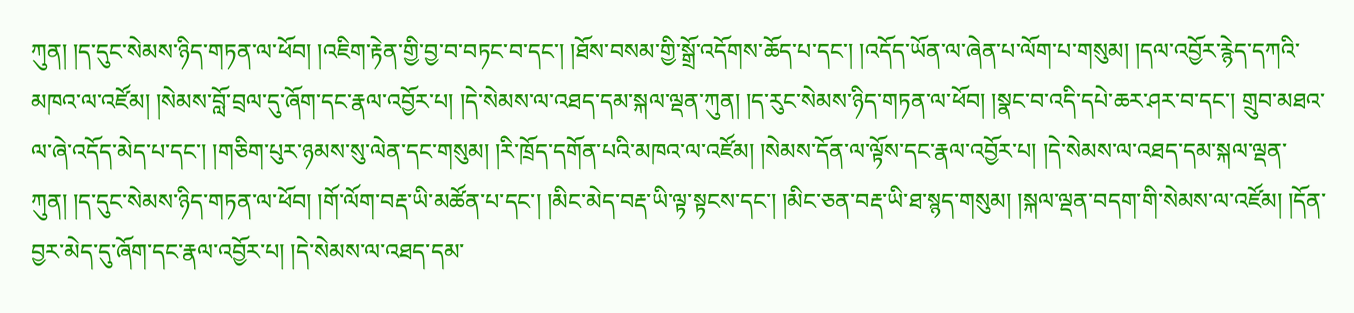ཀུན། །ད་དུང་སེམས་ཉིད་གཏན་ལ་ཕོབ། །འཇིག་རྟེན་གྱི་བྱ་བ་བཏང་བ་དང་། །ཐོས་བསམ་གྱི་སྒྲོ་འདོགས་ཆོད་པ་དང་། །འདོད་ཡོན་ལ་ཞེན་པ་ལོག་པ་གསུམ། །དལ་འབྱོར་རྙེད་དཀའི་མཁའ་ལ་འཛོམ། །སེམས་བློ་བྲལ་དུ་ཞོག་དང་རྣལ་འབྱོར་པ། །དེ་སེམས་ལ་འཐད་དམ་སྐལ་ལྡན་ཀུན། །ད་རུང་སེམས་ཉིད་གཏན་ལ་ཕོབ། །སྣང་བ་འདི་དཔེ་ཆར་ཤར་བ་དང་། གྲུབ་མཐའ་ལ་ཞེ་འདོད་མེད་པ་དང་། །གཅིག་པུར་ཉམས་སུ་ལེན་དང་གསུམ། །རི་ཁྲོད་དགོན་པའི་མཁའ་ལ་འཛོམ། །སེམས་དོན་ལ་ལྟོས་དང་རྣལ་འབྱོར་པ། །དེ་སེམས་ལ་འཐད་དམ་སྐལ་ལྡན་ཀུན། །ད་དུང་སེམས་ཉིད་གཏན་ལ་ཕོབ། །གོ་ལོག་བརྡ་ཡི་མཚོན་པ་དང་། །མིང་མེད་བརྡ་ཡི་ལྟ་སྟངས་དང་། །མིང་ཅན་བརྡ་ཡི་ཐ་སྙད་གསུམ། །སྐལ་ལྡན་བདག་གི་སེམས་ལ་འཛོམ། །དོན་བྱར་མེད་དུ་ཞོག་དང་རྣལ་འབྱོར་པ། །དེ་སེམས་ལ་འཐད་དམ་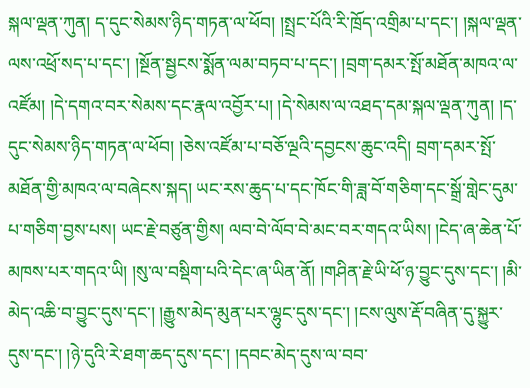སྐལ་ལྡན་ཀུན། ད་དུང་སེམས་ཉིད་གཏན་ལ་ཕོབ། །སྤྲང་པོའི་རི་ཁྲོད་འགྲིམ་པ་དང་། །སྐལ་ལྡན་ལས་འཕྲོ་སད་པ་དང་། །སྔོན་སྦྱངས་སྨོན་ལམ་བཏབ་པ་དང་། །བྲག་དམར་སྤོ་མཐོན་མཁའ་ལ་འཛོམ། །དེ་དགའ་བར་སེམས་དང་རྣལ་འབྱོར་པ། །དེ་སེམས་ལ་འཐད་དམ་སྐལ་ལྡན་ཀུན། །ད་དུང་སེམས་ཉིད་གཏན་ལ་ཕོབ། །ཅེས་འཛོམ་པ་བཅོ་ལྔའི་དབྱངས་ཆུང་འདི། བྲག་དམར་སྤོ་མཐོན་གྱི་མཁའ་ལ་བཞེངས་སྐད། ཡང་རས་ཆུད་པ་དང་ཁོང་གི་ཟླ་བོ་གཅིག་དང་སྒྲོ་གླེང་དུམ་པ་གཅིག་བྱས་པས། ཡང་རྗེ་བཙུན་གྱིས། ལབ་བེ་ལོབ་བེ་མང་བར་གདའ་ཡིས། །ངེད་ཞ་ཆེན་པོ་མཁས་པར་གདའ་ཡི། །སུ་ལ་བསྡིག་པའི་དེང་ཞ་ཡིན་ནོ། །གཤིན་རྗེ་ཡི་ཕོ་ཉ་བྱུང་དུས་དང་། །མི་མེད་འཆི་བ་བྱུང་དུས་དང་། །རྒྱུས་མེད་མུན་པར་ལྷུང་དུས་དང་། །ངས་ལུས་རྡོ་བཞིན་དུ་སྐྱུར་དུས་དང་། །ཉེ་དུའི་རེ་ཐག་ཆད་དུས་དང་། །དབང་མེད་དུས་ལ་བབ་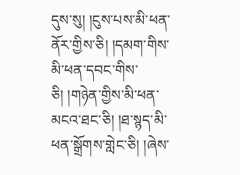དུས་སུ། །ངུས་པས་མི་ཕན་ནོར་གྱིས་ཅི། །དམག་གིས་མི་ཕན་དབང་གིས་ཅི། །གཉེན་གྱིས་མི་ཕན་མངའ་ཐང་ཅི། །ཐ་སྙད་མི་ཕན་སྒྲོགས་གླེང་ཅི། །ཞེས་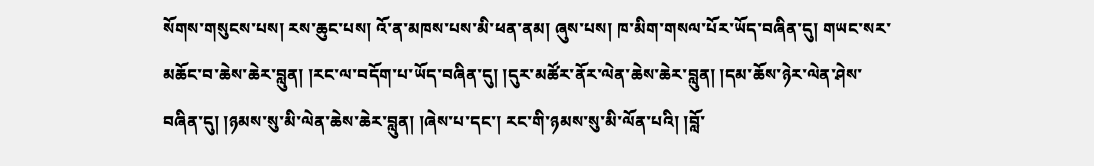སོགས་གསུངས་པས། རས་ཆུང་པས། འོ་ན་མཁས་པས་མི་ཕན་ནམ། ཞུས་པས། ཁ་མིག་གསལ་པོར་ཡོད་བཞིན་དུ། གཡང་སར་མཆོང་བ་ཆེས་ཆེར་བླུན། །རང་ལ་བདོག་པ་ཡོད་བཞིན་དུ། །དུར་མཚོར་ནོར་ལེན་ཆེས་ཆེར་བླུན། །དམ་ཆོས་ཉེར་ལེན་ཤེས་བཞིན་དུ། །ཉམས་སུ་མི་ལེན་ཆེས་ཆེར་བླུན། །ཞེས་པ་དང་། རང་གི་ཉམས་སུ་མི་ལོན་པའི། །བློ་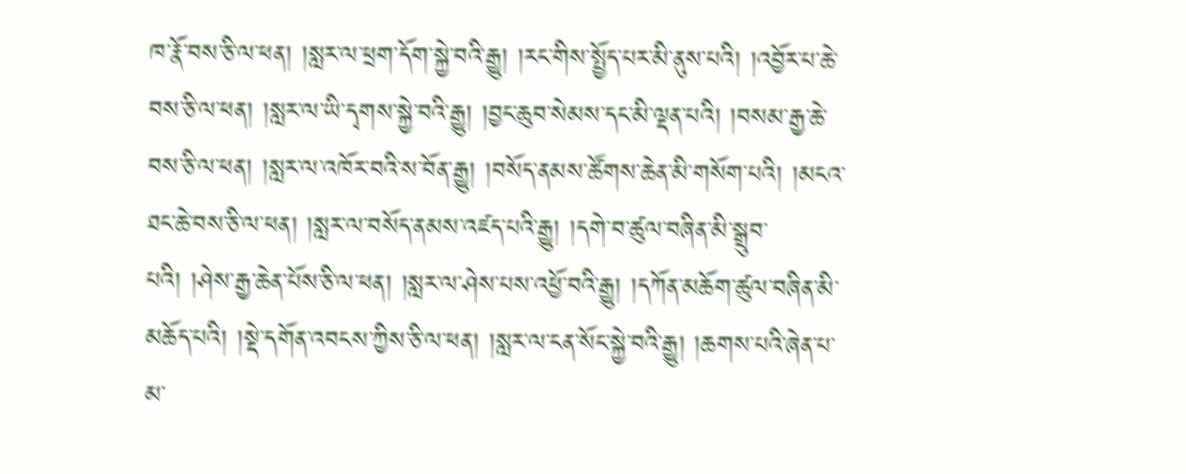ཁ་རྣོ་བས་ཅི་ལ་ཕན། །སླར་ལ་ཕྲག་དོག་སྐྱེ་བའི་རྒྱུ། །རང་གིས་སྤྱོད་པར་མི་ནུས་པའི། །འབྱོར་པ་ཆེ་བས་ཅི་ལ་ཕན། །སླར་ལ་ཡི་དྭགས་སྐྱེ་བའི་རྒྱུ། །བྱང་ཆུབ་སེམས་དང་མི་ལྡན་པའི། །བསམ་རྒྱ་ཆེ་བས་ཅི་ལ་ཕན། །སླར་ལ་འཁོར་བའི་ས་བོན་རྒྱུ། །བསོད་ནམས་ཚོགས་ཆེན་མི་གསོག་པའི། །མངའ་ཐང་ཆེ་བས་ཅི་ལ་ཕན། །སླར་ལ་བསོད་ནམས་འཛད་པའི་རྒྱུ། །དགེ་བ་ཚུལ་བཞིན་མི་སྒྲུབ་པའི། །ཤེས་རྒྱ་ཆེན་པོས་ཅི་ལ་ཕན། །སླར་ལ་ཤེས་པས་འཕྱོ་བའི་རྒྱུ། །དཀོན་མཆོག་ཚུལ་བཞིན་མི་མཆོད་པའི། །སྡེ་དགོན་འབངས་ཀྱིས་ཅི་ལ་ཕན། །སླར་ལ་ངན་སོང་སྐྱེ་བའི་རྒྱུ། །ཆགས་པའི་ཞེན་པ་མ་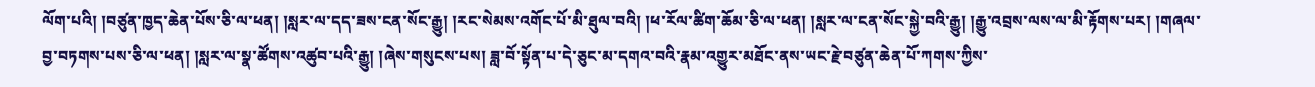ལོག་པའི། །བཙུན་ཁྱད་ཆེན་པོས་ཅི་ལ་ཕན། །སླར་ལ་དད་ཟས་ངན་སོང་རྒྱུ། །རང་སེམས་འགོང་པོ་མི་ཐུལ་བའི། །ཕ་རོལ་ཚིག་ཆོམ་ཅི་ལ་ཕན། །སླར་ལ་ངན་སོང་སྐྱེ་བའི་རྒྱུ། །རྒྱུ་འབྲས་ལས་ལ་མི་རྟོགས་པར། །གཞལ་བྱ་བཏགས་པས་ཅི་ལ་ཕན། །སླར་ལ་སྣ་ཚོགས་འཚུབ་པའི་རྒྱུ། །ཞེས་གསུངས་པས། ཟླ་བོ་སྟོན་པ་དེ་ཅུང་མ་དགའ་བའི་རྣམ་འགྱུར་མཐོང་ནས་ཡང་རྗེ་བཙུན་ཆེན་པོ་ཀགས་ཀྱིས་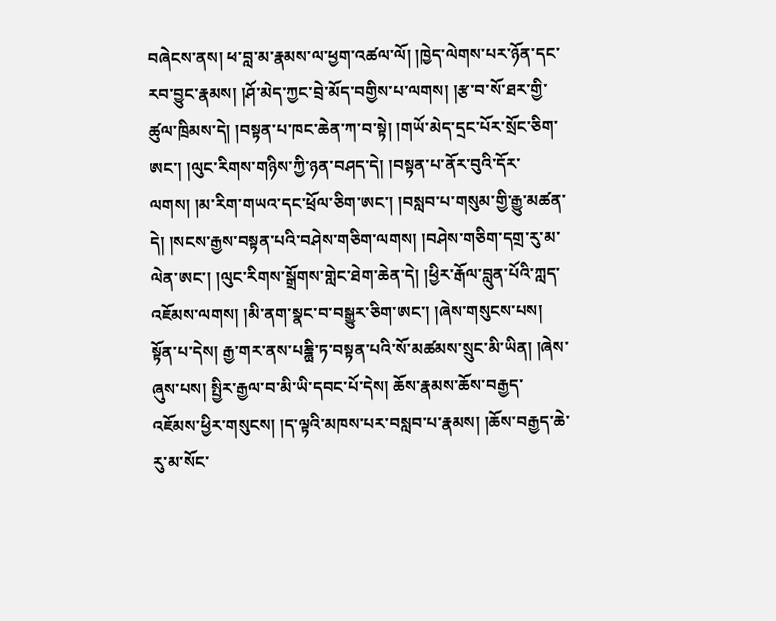བཞེངས་ནས། ཕ་བླ་མ་རྣམས་ལ་ཕྱག་འཚལ་ལོ། །ཁྱེད་ལེགས་པར་ཉོན་དང་རབ་བྱུང་རྣམས། །ཤོ་མེད་ཀྱང་བྲེ་མོད་བགྱིས་པ་ལགས། །རྩ་བ་སོ་ཐར་གྱི་ཚུལ་ཁྲིམས་དེ། །བསྟན་པ་ཁང་ཆེན་ཀ་བ་སྟེ། །གཡོ་མེད་དྲང་པོར་སྲོང་ཅིག་ཨང་། །ལུང་རིགས་གཉིས་ཀྱི་ཉན་བཤད་དེ། །བསྟན་པ་ནོར་བུའི་དོར་ལགས། །མ་རིག་གཡའ་དང་ཕྲོལ་ཅིག་ཨང་། །བསླབ་པ་གསུམ་གྱི་རྒྱུ་མཚན་དེ། །སངས་རྒྱས་བསྟན་པའི་བཤེས་གཅིག་ལགས། །བཤེས་གཅིག་དགྲ་རུ་མ་ལེན་ཨང་། །ལུང་རིགས་སྒྲོགས་གླེང་ཐེག་ཆེན་དེ། །ཕྱིར་རྒོལ་བླུན་པོའི་ཀླད་འཇོམས་ལགས། །མི་ནག་སྣང་བ་བསྒྱུར་ཅིག་ཨང་། །ཞེས་གསུངས་པས། སྟོན་པ་དེས། རྒྱ་གར་ནས་པཎྜྻི་ཏ་བསྟན་པའི་སོ་མཚམས་སྲུང་མི་ཡིན། །ཞེས་ཞུས་པས། སྤྱིར་རྒྱལ་བ་མི་ཡི་དབང་པོ་དེས། ཆོས་རྣམས་ཆོས་བརྒྱད་འཇོམས་ཕྱིར་གསུངས། །ད་ལྟའི་མཁས་པར་བསླབ་པ་རྣམས། །ཆོས་བརྒྱད་ཆེ་རུ་མ་སོང་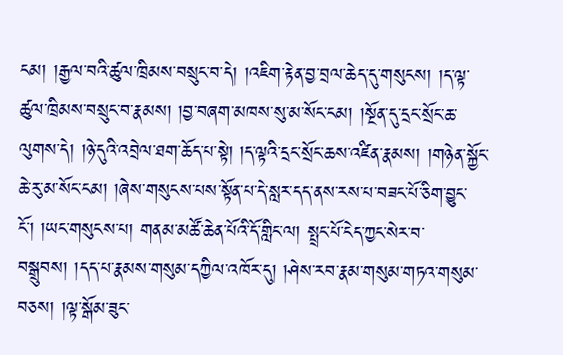ངམ། །རྒྱལ་བའི་ཚུལ་ཁྲིམས་བསྲུང་བ་དེ། །འཇིག་རྟེན་བྱ་བྲལ་ཆེད་དུ་གསུངས། །ད་ལྟ་ཚུལ་ཁྲིམས་བསྲུང་བ་རྣམས། །བྱ་བཞག་མཁས་སུ་མ་སོང་ངམ། །སྔོན་དུ་དྲང་སྲོང་ཆ་ལུགས་དེ། །ཉེ་དུའི་འབྲེལ་ཐག་ཆོད་པ་སྟེ། །ད་ལྟའི་དྲང་སྲོང་ཆས་འཛིན་རྣམས། །གཉེན་སྐྱོང་ཆེ་རུ་མ་སོང་ངམ། །ཞེས་གསུངས་པས་སྟོན་པ་དེ་སླར་དད་ནས་རས་པ་བཟང་པོ་ཅིག་བྱུང་ངོ་། །ཡང་གསུངས་པ། གནམ་མཚོ་ཆེན་པོའི་དོ་གླིང་ལ། སྤྲང་པོ་ངེད་ཀྱང་སེར་བ་བསྒྲུབས། །དད་པ་རྣམས་གསུམ་དཀྱིལ་འཁོར་དུ། །ཤེས་རབ་རྣམ་གསུམ་གཏའ་གསུམ་བཅས། །ལྟ་སྒོམ་ཟུང་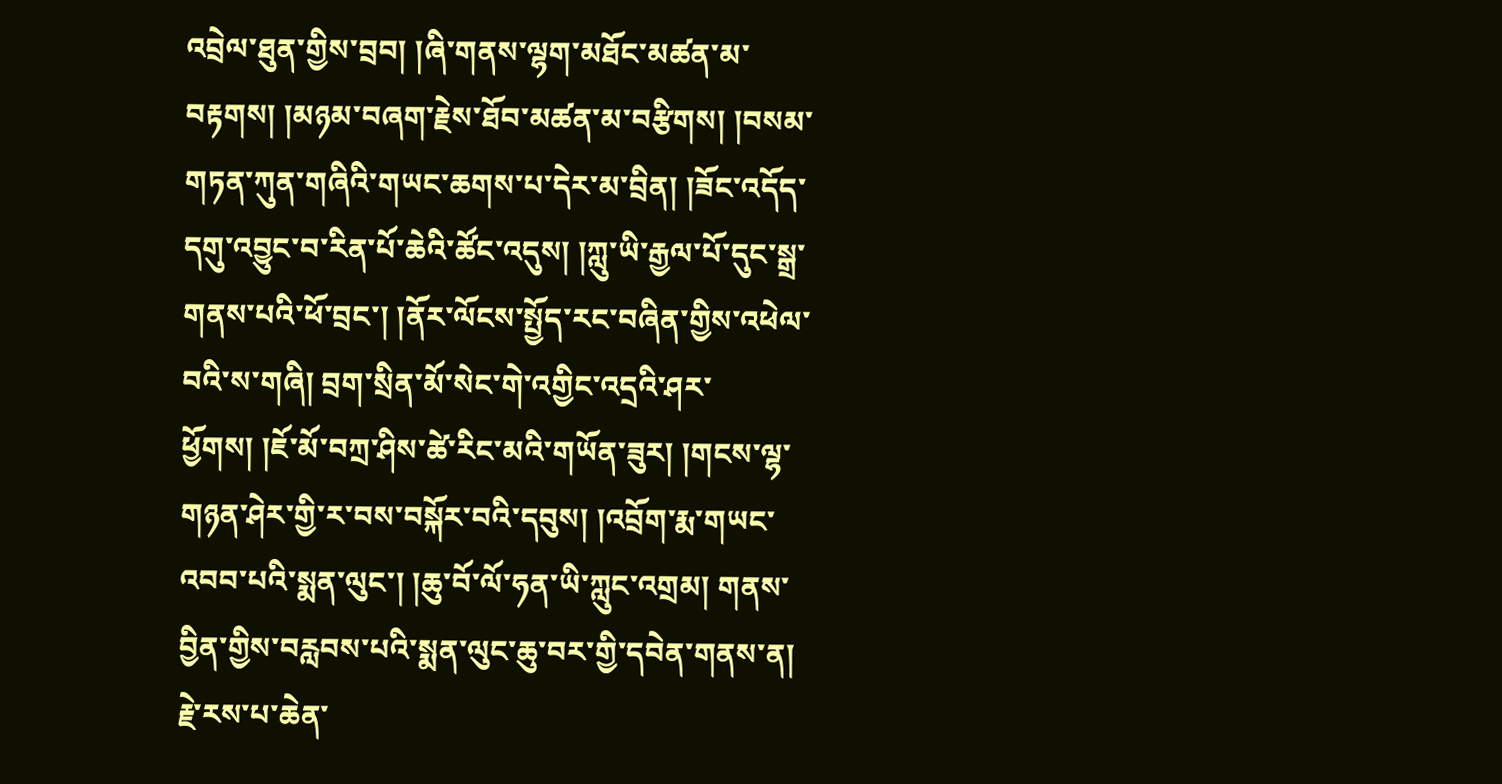འབྲེལ་ཐུན་གྱིས་བྲབ། །ཞི་གནས་ལྷག་མཐོང་མཚན་མ་བརྟགས། །མཉམ་བཞག་རྗེས་ཐོབ་མཚན་མ་བརྩིགས། །བསམ་གཏན་ཀུན་གཞིའི་གཡང་ཆགས་པ་དེར་མ་བྲིན། །ཟོང་འདོད་དགུ་འབྱུང་བ་རིན་པོ་ཆེའི་ཚོང་འདུས། །ཀླུ་ཡི་རྒྱལ་པོ་དུང་སྒྲ་གནས་པའི་ཕོ་བྲང་། །ནོར་ལོངས་སྤྱོད་རང་བཞིན་གྱིས་འཕེལ་བའི་ས་གཞི། བྲག་སྲིན་མོ་སེང་གེ་འགྱིང་འདྲའི་ཤར་ཕྱོགས། །ཇོ་མོ་བཀྲ་ཤིས་ཚེ་རིང་མའི་གཡོན་ཟུར། །གངས་ལྷ་གཉན་ཤེར་གྱི་ར་བས་བསྐོར་བའི་དབུས། །འབྲོག་རྨ་གཡང་འབབ་པའི་སྨན་ལུང་། །ཆུ་བོ་ལོ་ཧན་ཡི་ཀླུང་འགྲམ། གནས་བྱིན་གྱིས་བརླབས་པའི་སྨན་ལུང་ཆུ་བར་གྱི་དབེན་གནས་ན། རྗེ་རས་པ་ཆེན་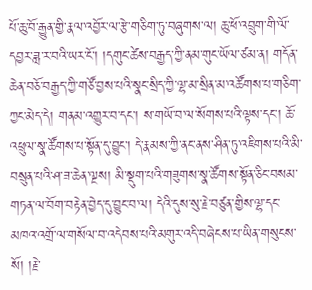པོ་ཆུ་བོ་རྒྱུན་གྱི་རྣལ་འབྱོར་ལ་རྩེ་གཅིག་ཏུ་བཞུགས་ལ། ཆུ་ཕོ་འབྲུག་གི་ལོ་དབྱར་ཟླ་ར་བའི་ཡར་ངོ་། །དགུང་ཚེས་བརྒྱད་ཀྱི་ནམ་གུང་ཡོལ་ཙམ་ན། གདོན་ཆེན་བཅོ་བརྒྱད་ཀྱི་གཙོ་བྱས་པའི་སྣང་སྲིད་ཀྱི་ལྷ་མ་སྲིན་མ་འཚོགས་པ་གཅིག་ཀྱང་མེད་དེ། གནམ་འགྱུར་བ་དང་། ས་གཡོ་བ་ལ་སོགས་པའི་ལྟས་དང་། ཆོ་འཕྲུལ་སྣ་ཚོགས་པ་སྟོན་དུ་བྱུང་། དེ་རྣམས་ཀྱི་ནང་ནས་ཤིན་ཏུ་འཇིགས་པའི་མི་བསྲུན་པའི་ཤ་ཟ་ཆེན་ལྔས། མི་སྡུག་པའི་གཟུགས་སྣ་ཚོགས་སྟོན་ཅིང་བསམ་གཏན་ལ་བོག་བརྟེན་བྱེད་དུ་བྱུང་བ་ལ། དེའི་དུས་སུ་རྗེ་བཙུན་གྱིས་ལྷ་དང་མཁའ་འགྲོ་ལ་གསོལ་བ་འདེབས་པའི་མགུར་འདི་བཞེངས་པ་ཡིན་གསུངས་སོ། །རྗེ་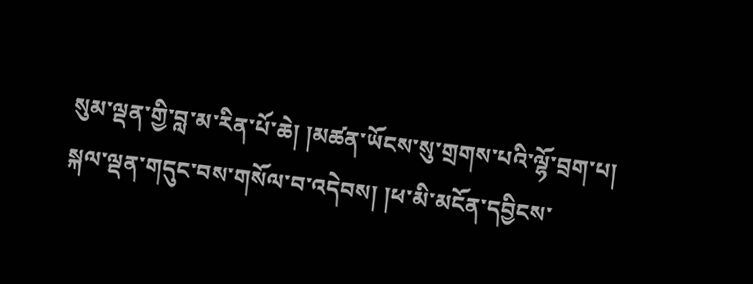སུམ་ལྡན་གྱི་བླ་མ་རིན་པོ་ཆེ། །མཚན་ཡོངས་སུ་གྲགས་པའི་ལྷོ་བྲག་པ། སྐལ་ལྡན་གདུང་བས་གསོལ་བ་འདེབས། །ཕ་མི་མངོན་དབྱིངས་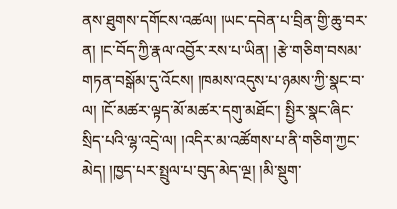ནས་ཐུགས་དགོངས་འཚལ། །ཡང་དབེན་པ་བྲིན་གྱི་ཆུ་བར་ན། །ང་བོད་ཀྱི་རྣལ་འབྱོར་རས་པ་ཡིན། །རྩེ་གཅིག་བསམ་གཏན་བསྒོམ་དུ་འོངས། །ཁམས་འདུས་པ་ཉམས་ཀྱི་སྣང་བ་ལ། །ངོ་མཚར་ལྟད་མོ་མཚར་དགུ་མཐོང་། སྤྱིར་སྣང་ཞིང་སྲིད་པའི་ལྷ་འདྲེ་ལ། །འདིར་མ་འཚོགས་པ་ནི་གཅིག་ཀྱང་མེད། །ཁྱད་པར་སྤྲུལ་པ་བུད་མེད་ལྔ། །མི་སྡུག་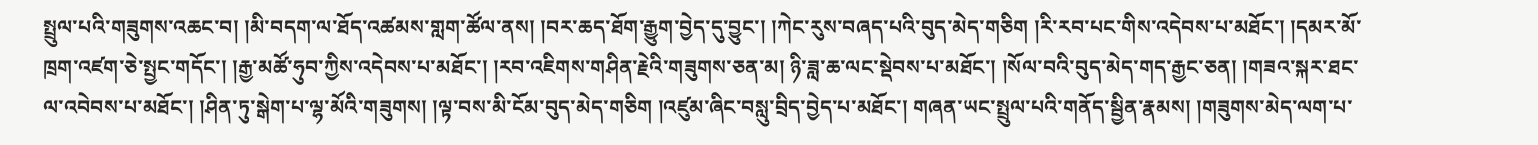སྤྲུལ་པའི་གཟུགས་འཆང་བ། །མི་བདག་ལ་ཐོད་འཚམས་གླག་ཚོལ་ནས། །བར་ཆད་ཐོག་རྒྱུག་བྱེད་དུ་བྱུང་། །ཀེང་རུས་བཞད་པའི་བུད་མེད་གཅིག །རི་རབ་པང་གིས་འདེབས་པ་མཐོང་། །དམར་མོ་ཁྲག་འཛག་ཅེ་སྤྱང་གདོང་། །རྒྱ་མཚོ་ཧུབ་ཀྱིས་འདེབས་པ་མཐོང་། །རབ་འཇིགས་གཤིན་རྗེའི་གཟུགས་ཅན་མ། ཉི་ཟླ་ཆ་ལང་སྡེབས་པ་མཐོང་། །སོལ་བའི་བུད་མེད་གད་རྒྱང་ཅན། །གཟའ་སྐར་ཐང་ལ་འབེབས་པ་མཐོང་། །ཤིན་ཏུ་སྒེག་པ་ལྷ་མོའི་གཟུགས། །ལྟ་བས་མི་ངོམ་བུད་མེད་གཅིག །འཛུམ་ཞིང་བསླུ་བྲིད་བྱེད་པ་མཐོང་། གཞན་ཡང་སྤྲུལ་པའི་གནོད་སྦྱིན་རྣམས། །གཟུགས་མེད་ལག་པ་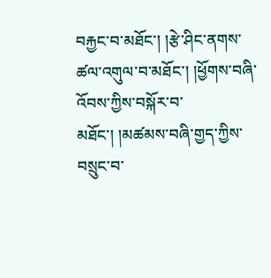བརྐྱང་བ་མཐོང་། །རྩེ་ཤིང་ནགས་ཚལ་འགུལ་བ་མཐོང་། །ཕྱོགས་བཞི་འོབས་ཀྱིས་བསྐོར་བ་མཐོང་། །མཚམས་བཞི་གྱད་ཀྱིས་བསྲུང་བ་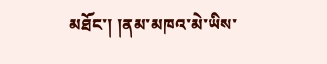མཐོང་། །ནམ་མཁའ་མེ་ཡིས་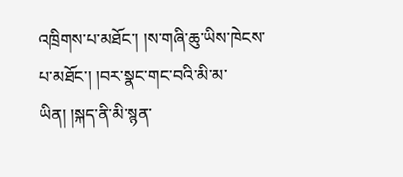འཁྲིགས་པ་མཐོང་། །ས་གཞི་ཆུ་ཡིས་ཁེངས་པ་མཐོང་། །བར་སྣང་གང་བའི་མི་མ་ཡིན། །སྐད་ནི་མི་སྙན་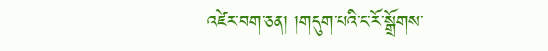འཛེར་བག་ཅན། །གདུག་པའི་ང་རོ་སྒྲོགས་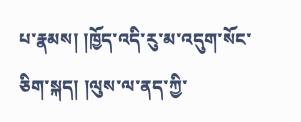པ་རྣམས། །ཁྱོད་འདི་རུ་མ་འདུག་སོང་ཅིག་སྐད། །ལུས་ལ་ནད་ཀྱི་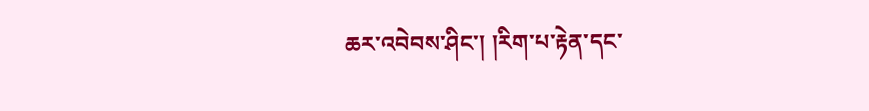ཆར་འབེབས་ཤིང་། །རིག་པ་རྟེན་དང་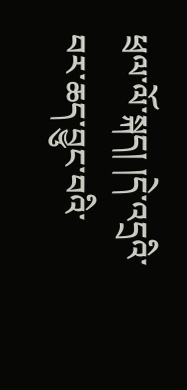ཕྲལ་ལོ་སྐད། །དེ་འདྲའི་བར་ཆད་བྱུང་བའི་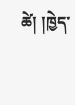ཚེ། །ཁྱེད་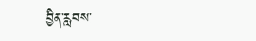བྱིན་རླབས་